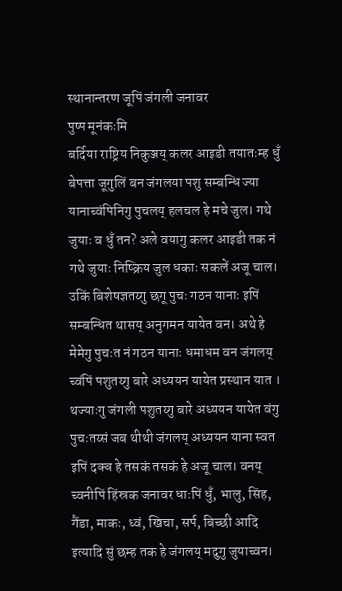स्थानान्तरण जूपिं जंगली जनावर
पुष्प मूनंकःमि
बर्दिया राष्ट्रिय निकुञ्जय् कलर आइडी तयातःम्ह धुँ बेपत्ता जूगुलिं बन जंगलया पशु सम्बन्धि ज्या यानाच्वंपिनिगु पुचलय् हलचल हे मचे जुल। गथे जुयाः व धुँ तन? अले वयागु कलर आइडी तक नं गथे जुयाः निष्क्रिय जुल धकाः सकलें अजू चाल। उकिं बिशेषज्ञतय्गु छगू पुचः गठन यानाः इपिं सम्बन्धित थासय् अनुगमन यायेत वन। अथे हे मेमेगु पुचःत नं गठन यानाः धमाधम वन जंगलय् च्वंपिं पशुतय्गु बारे अध्ययन यायेत प्रस्थान यात ।
थज्याःगु जंगली पशुतय्गु बारे अध्ययन यायेत वंगु पुचःतय्सं जब थीथी जंगलय् अध्ययन याना स्वत इपिं दक्व हे तसकं तसकं हे अजू चाल। वनय् च्वनीपिं हिंस्रक जनावर धाःपिं धुँ, भालु, सिंह, गैंडा, माकः, ध्वं, खिचा, सर्प, बिच्छी आदि इत्यादि सुं छम्ह तक हे जंगलय् मदुगु जुयाच्वन।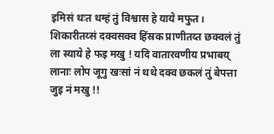इमिसं थःत थम्हं तुं विश्वास हे याये मफुत। शिकारीतय्सं दक्वसक्व हिंस्रक प्राणीतय्त छक्वलं तुं ला स्याये हे फइ मखु ! यदि वातारवणीय प्रभाबय् लानाः लोप जूगु खःसां नं थथे दक्व छकलं तुं बेपत्ता जुइ नं मखु !!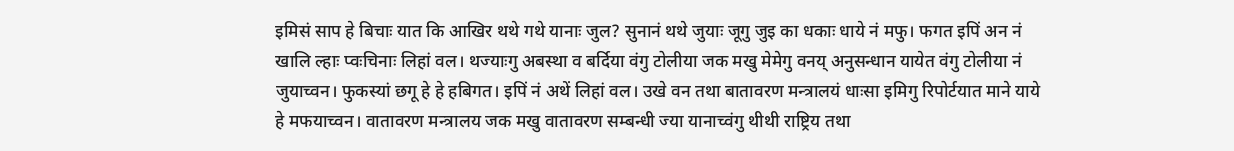इमिसं साप हे बिचाः यात कि आखिर थथे गथे यानाः जुल? सुनानं थथे जुयाः जूगु जुइ का धकाः धाये नं मफु। फगत इपिं अन नं खालि ल्हाः प्वःचिनाः लिहां वल। थज्याःगु अबस्था व बर्दिया वंगु टोलीया जक मखु मेमेगु वनय् अनुसन्धान यायेत वंगु टोलीया नं जुयाच्वन। फुकस्यां छगू हे हे हबिगत। इपिं नं अथें लिहां वल। उखे वन तथा बातावरण मन्त्रालयं धाःसा इमिगु रिपोर्टयात माने याये हे मफयाच्वन। वातावरण मन्त्रालय जक मखु वातावरण सम्बन्धी ज्या यानाच्वंगु थीथी राष्ट्रिय तथा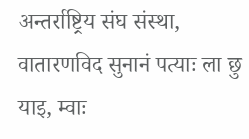अन्तर्राष्ट्रिय संघ संस्था, वातारणविद सुनानं पत्याः ला छु याइ, म्वाः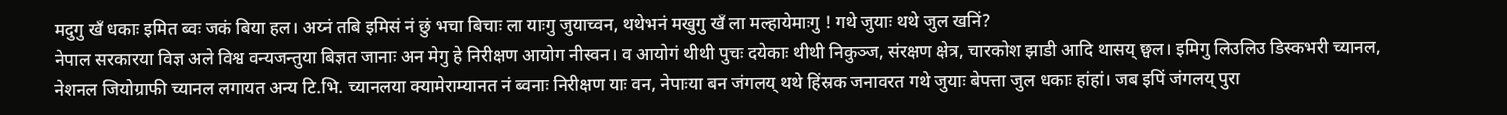मदुगु खँ धकाः इमित ब्वः जकं बिया हल। अय्नं तबि इमिसं नं छुं भचा बिचाः ला याःगु जुयाच्वन, थथेभनं मखुगु खँ ला मल्हायेमाःगु ! गथे जुयाः थथे जुल खनिं?
नेपाल सरकारया विज्ञ अले विश्व वन्यजन्तुया बिज्ञत जानाः अन मेगु हे निरीक्षण आयोग नीस्वन। व आयोगं थीथी पुचः दयेकाः थीथी निकुञ्ज, संरक्षण क्षेत्र, चारकोश झाडी आदि थासय् छ्वल। इमिगु लिउलिउ डिस्कभरी च्यानल, नेशनल जियोग्राफी च्यानल लगायत अन्य टि.भि. च्यानलया क्यामेराम्यानत नं ब्वनाः निरीक्षण याः वन, नेपाःया बन जंगलय् थथे हिंस्रक जनावरत गथे जुयाः बेपत्ता जुल धकाः हांहां। जब इपिं जंगलय् पुरा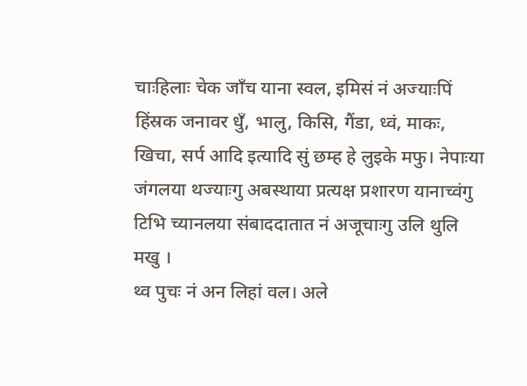चाःहिलाः चेक जाँच याना स्वल, इमिसं नं अज्याःपिं हिंस्रक जनावर धुँ, भालु, किसि, गैंडा, ध्वं, माकः, खिचा, सर्प आदि इत्यादि सुं छम्ह हे लुइके मफु। नेपाःया जंगलया थज्याःगु अबस्थाया प्रत्यक्ष प्रशारण यानाच्वंगु टिभि च्यानलया संबाददातात नं अजूचाःगु उलि थुलि मखु ।
थ्व पुचः नं अन लिहां वल। अले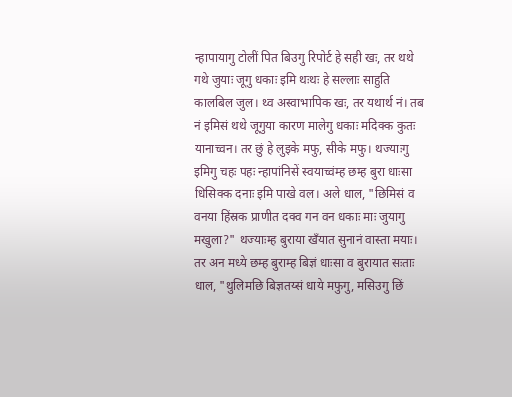न्हापायागु टोलीं पित बिउगु रिपोर्ट हे सही खः, तर थथे गथे जुयाः जूगु धकाः इमि थःथः हे सल्लाः साहुति कालबिल जुल। थ्व अस्वाभापिक खः, तर यथार्थ नं। तब नं इमिसं थथे जूगुया कारण मालेगु धकाः मदिक्क कुतः यानाच्वन। तर छुं हे लुइके मफु, सीके मफु। थज्याःगु इमिगु चहः पहः न्हापांनिसें स्वयाच्वंम्ह छम्ह बुरा धाःसा धिसिक्क दनाः इमि पाखे वल। अले धाल, "छिमिसं व वनया हिंस्रक प्राणीत दक्व गन वन धकाः माः जुयागु मखुला?" थज्याःम्ह बुराया खँयात सुनानं वास्ता मयाः। तर अन मध्ये छम्ह बुराम्ह बिज्ञं धाःसा व बुरायात सःताः धाल, "थुलिमछि बिज्ञतय्सं धाये मफुगु, मसिउगु छिं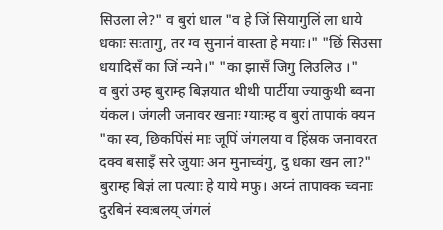सिउला ले?" व बुरां धाल "व हे जिं सियागुलिं ला धाये धकाः सःतागु, तर ग्व सुनानं वास्ता हे मयाः।" "छिं सिउसा धयादिसँ का जिं न्यने।" "का झासँ जिगु लिउलिउ ।"
व बुरां उम्ह बुराम्ह बिज्ञयात थीथी पार्टीया ज्याकुथी ब्वना यंकल। जंगली जनावर खनाः ग्याःम्ह व बुरां तापाकं क्यन "का स्व, छिकपिंसं माः जूपिं जंगलया व हिंस्रक जनावरत दक्व बसाइँ सरे जुयाः अन मुनाच्वंगु, दु धका खन ला?"
बुराम्ह बिज्ञं ला पत्याः हे याये मफु। अय्नं तापाक्क च्वनाः दुरबिनं स्वःबलय् जंगलं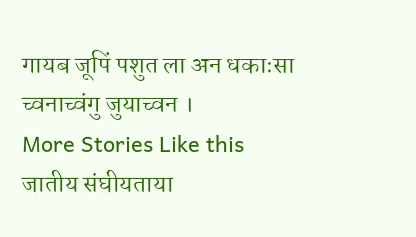गायब जूपिं पशुत ला अन धकाःसा च्वनाच्वंगु जुयाच्वन ।
More Stories Like this
जातीय संघीयताया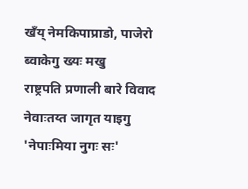खँय् नेमकिपाप्राडो, पाजेरो ब्वाकेगु ख्यः मखु
राष्ट्रपति प्रणाली बारे विवाद
नेवाःतय्त जागृत याइगु 'नेपाःमिया नुगः सः'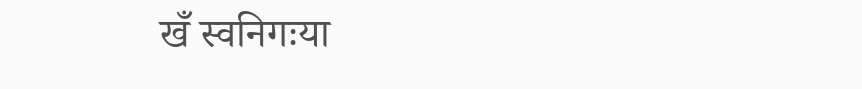खँ स्वनिगःया